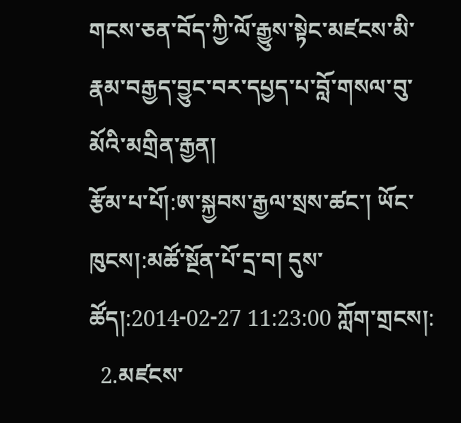གངས་ཅན་བོད་ཀྱི་ལོ་རྒྱུས་སྟེང་མཛངས་མི་རྣམ་བརྒྱད་བྱུང་བར་དཔྱད་པ་བློ་གསལ་བུ་མོའི་མགྲིན་རྒྱན།
རྩོམ་པ་པོ།:ཨ་སྐྱབས་རྒྱལ་སྲས་ཚང་། ཡོང་ཁུངས།:མཚོ་སྔོན་པོ་དྲ་བ། དུས་ཚོད།:2014-02-27 11:23:00 ཀློག་གྲངས།:
  2.མཛངས་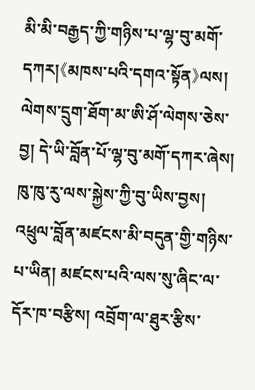མི་མི་བརྒྱད་ཀྱི་གཉིས་པ་ལྷ་བུ་མགོ་དཀར།《མཁས་པའི་དགའ་སྟོན》ལས། ལེགས་དྲུག་ཐོག་མ་ཨི་ཤོ་ལེགས་ཅེས་བྱ། དེ་ཡི་བློན་པོ་ལྷ་བུ་མགོ་དཀར་ཞེས། ཁུ་ཁུ་རུ་ལས་སྐྱེས་ཀྱི་བུ་ཡིས་བྱས། འཕྲུལ་བློན་མཛངས་མི་བདུན་གྱི་གཉིས་པ་ཡིན། མཛངས་པའི་ལས་སུ་ཞིང་ལ་དོར་ཁ་བརྩིས། འབྲོག་ལ་ཐུར་རྩིས་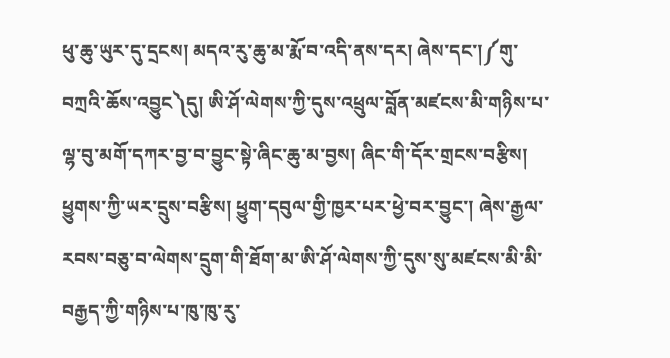ཕུ་ཆུ་ཡུར་དུ་དྲངས། མདའ་རུ་ཆུ་མ་རྨོ་བ་འདི་ནས་དར། ཞེས་དང་།༼གུ་བཀྲའི་ཆོས་འབྱུང༽དུ། ཨི་ཤོ་ལེགས་ཀྱི་དུས་འཕྲུལ་བློན་མཛངས་མི་གཉིས་པ་ལྷ་བུ་མགོ་དཀར་བྱ་བ་བྱུང་སྟེ་ཞིང་ཆུ་མ་བྱས། ཞིང་གི་དོར་གྲངས་བརྩིས། ཕྱུགས་ཀྱི་ཡར་དྲུས་བརྩིས། ཕྱུག་དབུལ་གྱི་ཁྱར་པར་ཕྱེ་བར་བྱུང་། ཞེས་རྒྱལ་རབས་བཅུ་བ་ལེགས་དྲུག་གི་ཐོག་མ་ཨི་ཤོ་ལེགས་ཀྱི་དུས་སུ་མཛངས་མི་མི་བརྒྱད་ཀྱི་གཉིས་པ་ཁུ་ཁུ་རུ་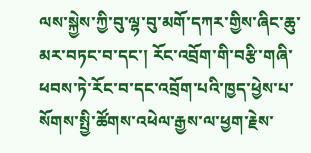ལས་སྐྱེས་ཀྱི་བུ་ལྷ་བུ་མགོ་དཀར་གྱིས་ཞིང་ཆུ་མར་བཏང་བ་དང་། རོང་འབྲོག་གི་བརྩི་གཞི་ཕབས་ཏེ་རོང་བ་དང་འབྲོག་པའི་ཁྱད་ཕྱེས་པ་སོགས་སྤྱི་ཚོགས་འཕེལ་རྒྱས་ལ་ཕྱག་རྗེས་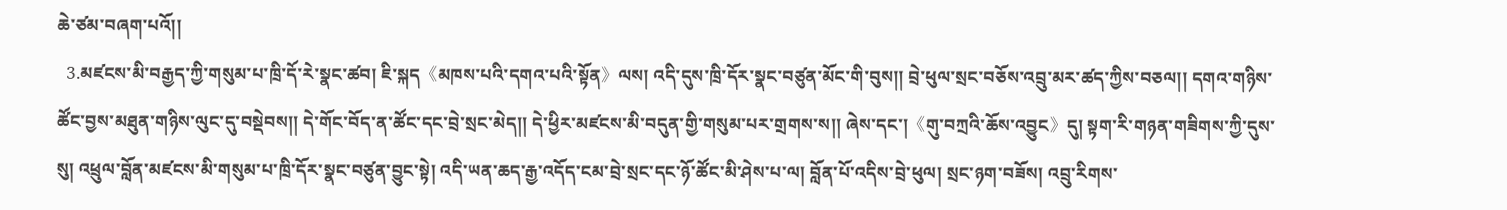ཆེ་ཙམ་བཞག་པའོ།།
  3.མཛངས་མི་བརྒྱད་ཀྱི་གསུམ་པ་ཁྲི་དོ་རེ་སྣང་ཚབ། ཇི་སྐད《མཁས་པའི་དགའ་པའི་སྟོན》ལས། འདི་དུས་ཁྲི་དོར་སྣང་བཙུན་མོང་གི་བུས།། བྲེ་ཕུལ་སྲང་བཅོས་འབྲུ་མར་ཚད་ཀྱིས་བཅལ།། དགའ་གཉིས་ཚོང་བྱས་མཐུན་གཉིས་ལུང་དུ་བསྡེབས།། དེ་གོང་བོད་ན་ཚོང་དང་བྲེ་སྲང་མེད།། དེ་ཕྱིར་མཛངས་མི་བདུན་གྱི་གསུམ་པར་གྲགས་ས།། ཞེས་དང་།《གུ་བཀྲའི་ཆོས་འབྱུང》དུ། སྟག་རི་གཉན་གཟིགས་ཀྱི་དུས་སུ། འཕྲུལ་བློན་མཛངས་མི་གསུམ་པ་ཁྲི་དོར་སྣང་བཙུན་བྱུང་སྟེ། འདི་ཡན་ཆད་རྒྱ་འདོད་ངམ་བྲེ་སྲང་དང་ཉོ་ཚོང་མི་ཤེས་པ་ལ། བློན་པོ་འདིས་བྲེ་ཕུལ། སྲང་ཉག་བཟོས། འབྲུ་རིགས་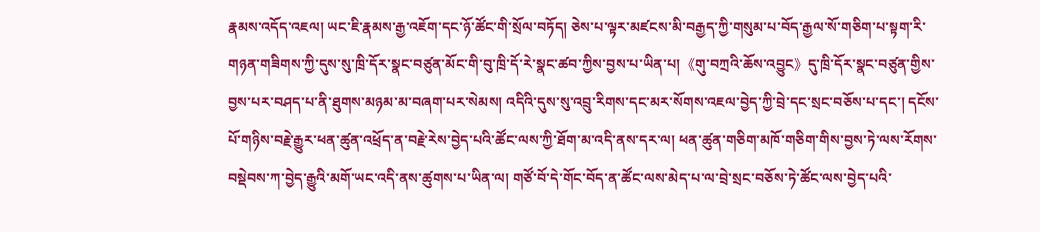རྣམས་འདོད་འཇལ། ཡང་ཇི་རྣམས་རྒྱ་འཇོག་དང་ཉོ་ཚོང་གི་སྲོལ་བཏོད། ཅེས་པ་ལྟར་མཛངས་མི་བརྒྱད་ཀྱི་གསུམ་པ་བོད་རྒྱལ་སོ་གཅིག་པ་སྟག་རི་གཉན་གཟིགས་ཀྱི་དུས་སུ་ཁྲི་དོར་སྣང་བཙུན་མོང་གི་བུ་ཁྲི་དོ་རེ་སྣང་ཚབ་ཀྱིས་བྱས་པ་ཡིན་པ།《གུ་བཀྲའི་ཆོས་འབྱུང》དུ་ཁྲི་དོར་སྣང་བཙུན་གྱིས་བྱས་པར་བཤད་པ་ནི་ཐུགས་མཉམ་མ་བཞག་པར་སེམས། འདིའི་དུས་སུ་འབྲུ་རིགས་དང་མར་སོགས་འཇལ་བྱེད་ཀྱི་བྲེ་དང་སྲང་བཅོས་པ་དང་། དངོས་པོ་གཉིས་བརྗེ་རྒྱུར་ཕན་ཚུན་འཕྲོད་ན་བརྗེ་རེས་བྱེད་པའི་ཚོང་ལས་ཀྱི་ཐོག་མ་འདི་ནས་དར་ལ། ཕན་ཚུན་གཅིག་མཁོ་གཅིག་གིས་བྱས་ཏེ་ལས་རོགས་བསྡེབས་ཀ་བྱེད་རྒྱུའི་མགོ་ཡང་འདི་ནས་ཚུགས་པ་ཡིན་ལ། གཙོ་བོ་དེ་གོང་བོད་ན་ཚོང་ལས་མེད་པ་ལ་བྲེ་སྲང་བཅོས་ཏེ་ཚོང་ལས་བྱེད་པའི་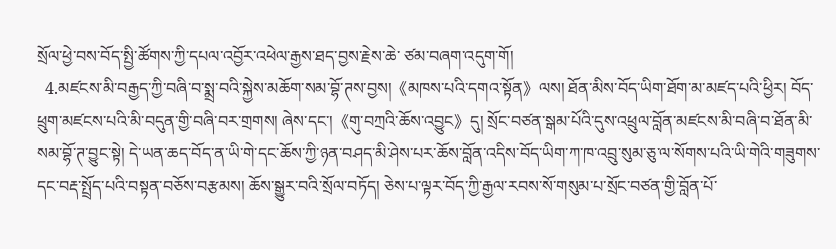སྲོལ་ཕྱེ་བས་བོད་སྤྱི་ཚོགས་ཀྱི་དཔལ་འབྱོར་འཕེལ་རྒྱས་ཐད་བྱས་རྗེས་ཆེ་ ཙམ་བཞག་འདུག་གོ།
  4.མཛངས་མི་བརྒྱད་ཀྱི་བཞི་བ་སྨྲ་བའི་སྐྱེས་མཆོག་སམ་བྷོ་ཊས་བྱས།《མཁས་པའི་དགའ་སྟོན》ལས། ཐོན་མིས་བོད་ཡིག་ཐོག་མ་མཛད་པའི་ཕྱིར། བོད་ཕྲུག་མཛངས་པའི་མི་བདུན་གྱི་བཞི་བར་གྲགས། ཞེས་དང་།《གུ་བཀྲའི་ཆོས་འབྱུང》དུ། སྲོང་བཙན་སྒམ་པོའི་དུས་འཕྲུལ་བློན་མཛངས་མི་བཞི་བ་ཐོན་མི་སམ་བྷོ་ཊ་བྱུང་སྟེ། དེ་ཡན་ཆད་བོད་ན་ཡི་གེ་དང་ཆོས་ཀྱི་ཉན་བཤད་མི་ཤེས་པར་ཆོས་བློན་འདིས་བོད་ཡིག་ཀ་ཁ་འབྲུ་སུམ་ཅུ་ལ་སོགས་པའི་ཡི་གེའི་གཟུགས་དང་བརྡ་སྤྲོད་པའི་བསྟན་བཅོས་བརྩམས། ཆོས་སྒྱུར་བའི་སྲོལ་བཏོད། ཅེས་པ་ལྟར་བོད་ཀྱི་རྒྱལ་རབས་སོ་གསུམ་པ་སྲོང་བཙན་གྱི་བློན་པོ་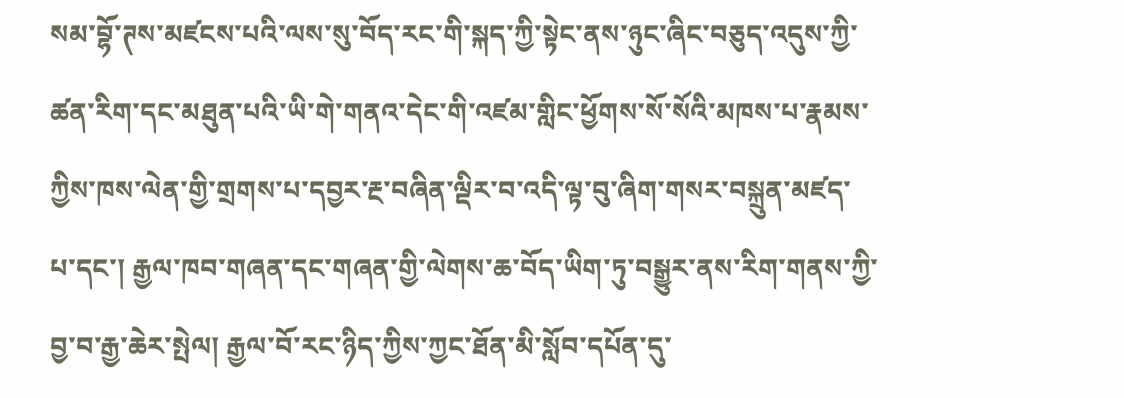སམ་བྷོ་ཊས་མཛངས་པའི་ལས་སུ་བོད་རང་གི་སྐད་ཀྱི་སྟེང་ནས་ཉུང་ཞིང་བཅུད་འདུས་ཀྱི་ཚན་རིག་དང་མཐུན་པའི་ཡི་གེ་གནའ་དེང་གི་འཛམ་གླིང་ཕྱོགས་སོ་སོའི་མཁས་པ་རྣམས་ཀྱིས་ཁས་ལེན་གྱི་གྲགས་པ་དབྱར་རྔ་བཞིན་ལྡིར་བ་འདི་ལྟ་བུ་ཞིག་གསར་བསྐྲུན་མཛད་པ་དང་། རྒྱལ་ཁབ་གཞན་དང་གཞན་གྱི་ལེགས་ཆ་བོད་ཡིག་ཏུ་བསྒྱུར་ནས་རིག་གནས་ཀྱི་བྱ་བ་རྒྱ་ཆེར་སྤེལ། རྒྱལ་བོ་རང་ཉིད་ཀྱིས་ཀྱང་ཐོན་མི་སློབ་དཔོན་དུ་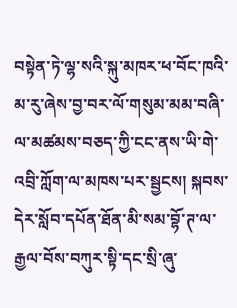བསྟེན་ཏེ་ལྷ་སའི་སྐུ་མཁར་ཕ་བོང་ཁའི་མ་རུ་ཞེས་བྱ་བར་ལོ་གསུམ་མམ་བཞི་ལ་མཚམས་བཅད་ཀྱི་ངང་ནས་ཡི་གེ་འབྲི་ཀློག་ལ་མཁས་པར་སྦྱངས། སྐབས་དེར་སློབ་དཔོན་ཐོན་མི་སམ་བྷོ་ཊ་ལ་རྒྱལ་བོས་བཀུར་སྟི་དང་སྲི་ཞུ་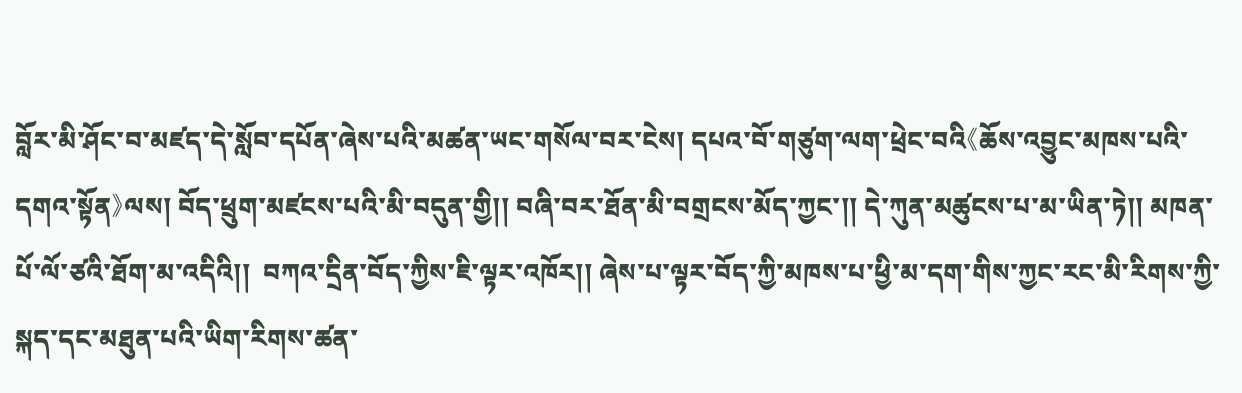བློར་མི་ཤོང་བ་མཛད་དེ་སློབ་དཔོན་ཞེས་པའི་མཚན་ཡང་གསོལ་བར་ངེས། དཔའ་བོ་གཙུག་ལག་ཕྲེང་བའི《ཆོས་འབྱུང་མཁས་པའི་དགའ་སྟོན》ལས། བོད་ཕྲུག་མཛངས་པའི་མི་བདུན་གྱི།། བཞི་བར་ཐོན་མི་བགྲངས་མོད་ཀྱང་།། དེ་ཀུན་མཚུངས་པ་མ་ཡིན་ཏེ།། མཁན་པོ་ལོ་ཙའི་ཐོག་མ་འདིའི།།  བཀའ་དྲིན་བོད་ཀྱིས་ཇི་ལྟར་འཁོར།། ཞེས་པ་ལྟར་བོད་ཀྱི་མཁས་པ་ཕྱི་མ་དག་གིས་ཀྱང་རང་མི་རིགས་ཀྱི་སྐད་དང་མཐུན་པའི་ཡིག་རིགས་ཚན་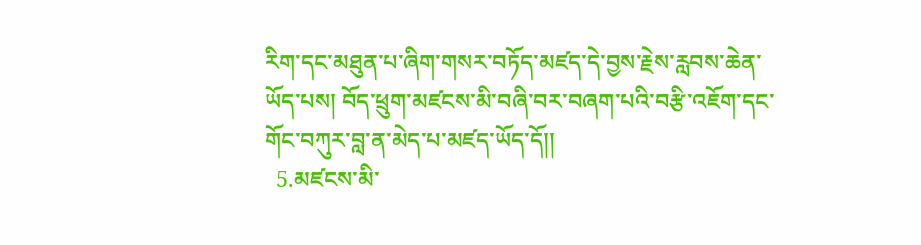རིག་དང་མཐུན་པ་ཞིག་གསར་བཏོད་མཛད་དེ་བྱས་རྗེས་རླབས་ཆེན་ཡོད་པས། བོད་ཕྲུག་མཛངས་མི་བཞི་བར་བཞག་པའི་བརྩི་འཇོག་དང་གོང་བཀུར་བླ་ན་མེད་པ་མཛད་ཡོད་དོ།།
  5.མཛངས་མི་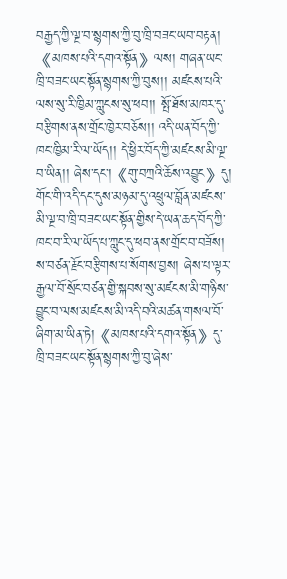བརྒྱད་ཀྱི་ལྔ་བ་སྙགས་ཀྱི་བུ་ཁྲི་བཟང་ཡབ་བརྟན།《མཁས་པའི་དགའ་སྟོན》ལས། གཞན་ཡང་ཁྲི་བཟང་ཡང་སྟོན་སྙགས་ཀྱི་བུས།། མཛངས་པའི་ལས་སུ་རི་ཁྱིམ་ཀླུངས་སུ་ཕབ།། སྤོ་ཐོས་མཁར་དུ་བརྩིགས་ནས་གྲོང་ཁྱེར་བཅོས།། འདི་ཡན་བོད་ཀྱི་ཁང་ཁྱིམ་རི་ལ་ཡོད།། དེ་ཕྱིར་བོད་ཀྱི་མཛངས་མི་ལྔ་བ་ཡིན།། ཞེས་དང་།《གུ་བཀྲའི་ཆོས་འབྱུང》དུ། གོང་གི་འདི་དང་དུས་མཉམ་དུ་འཕྲུལ་བློན་མཛངས་མི་ལྔ་བ་ཁྲི་བཟང་ཡང་སྟོན་གྱིས་དེ་ཡན་ཆད་བོད་ཀྱི་ཁང་བ་རི་ལ་ཡོད་པ་ཀླུང་དུ་ཕབ་ནས་གྲོང་བ་བཟོས། ས་བཙན་རྗོང་བརྩིགས་པ་སོགས་བྱས། ཞེས་པ་ལྟར་རྒྱལ་བོ་སྲོང་བཙན་གྱི་སྐབས་སུ་མཛངས་མི་གཉིས་བྱུང་བ་ལས་མཛངས་མི་འདི་བའི་མཚན་གསལ་བོ་ཞིག་མ་ཡིན་ཏེ།《མཁས་པའི་དགའ་སྟོན》དུ་ཁྲི་བཟང་ཡང་སྟོན་སྙགས་ཀྱི་བུ་ཞེས་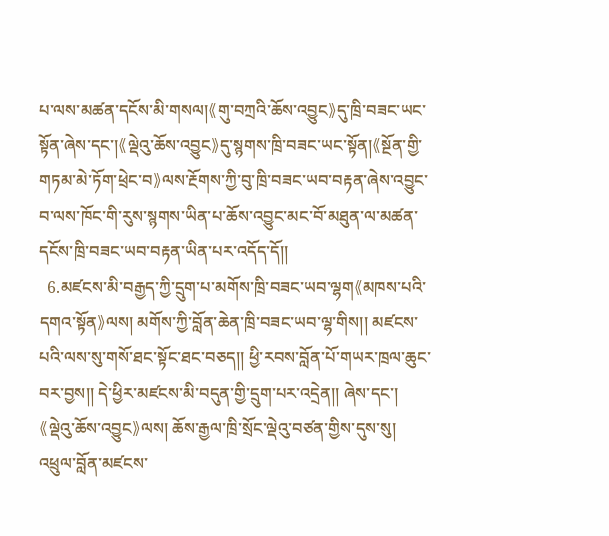པ་ལས་མཚན་དངོས་མི་གསལ།《གུ་བཀྲའི་ཆོས་འབྱུང》དུ་ཁྲི་བཟང་ཡང་སྟོན་ཞེས་དང་།《ལྡེའུ་ཆོས་འབྱུང》དུ་སྙགས་ཁྲི་བཟང་ཡང་སྟོན།《སྔོན་གྱི་གཏམ་མེ་ཏོག་ཕྲེང་བ》ལས་རྔོགས་ཀྱི་བུ་ཁྲི་བཟང་ཡབ་བརྟན་ཞེས་འབྱུང་བ་ལས་ཁོང་གི་རུས་སྙགས་ཡིན་པ་ཆོས་འབྱུང་མང་བོ་མཐུན་ལ་མཚན་དངོས་ཁྲི་བཟང་ཡབ་བརྟན་ཡིན་པར་འདོད་དོ།།
  6.མཛངས་མི་བརྒྱད་ཀྱི་དྲུག་པ་མགོས་ཁྲི་བཟང་ཡབ་ལྷག《མཁས་པའི་དགའ་སྟོན》ལས། མགོས་ཀྱི་བློན་ཆེན་ཁྲི་བཟང་ཡབ་ལྷ་གིས།། མཛངས་པའི་ལས་སུ་གསོ་ཐང་སྟོང་ཐང་བཅད།། ཕྱི་རབས་བློན་པོ་གཡར་ཁྲལ་ཆུང་བར་བྱས།། དེ་ཕྱིར་མཛངས་མི་བདུན་གྱི་དྲུག་པར་འདྲེན།། ཞེས་དང་།《ལྡེའུ་ཆོས་འབྱུང》ལས། ཆོས་རྒྱལ་ཁྲི་སྲོང་ལྡེའུ་བཙན་གྱིས་དུས་སུ། འཕྲུལ་བློན་མཛངས་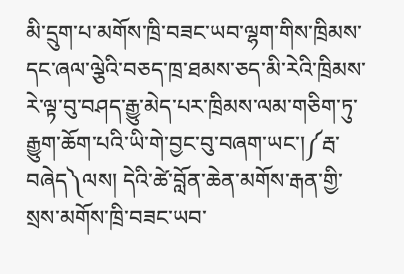མི་དྲུག་པ་མགོས་ཁྲི་བཟང་ཡབ་ལྷག་གིས་ཁྲིམས་དང་ཞལ་ལྕེའི་བཅད་ཁྲ་ཐམས་ཅད་མི་རེའི་ཁྲིམས་རེ་ལྟ་བུ་བཤད་རྒྱུ་མེད་པར་ཁྲིམས་ལམ་གཅིག་ཏུ་རྒྱུག་ཆོག་པའི་ཡི་གེ་བྱང་བུ་བཞག་ཡང་།༼རྦ་བཞེད༽ལས། དེའི་ཚེ་བློན་ཆེན་མགོས་རྒན་གྱི་སྲས་མགོས་ཁྲི་བཟང་ཡབ་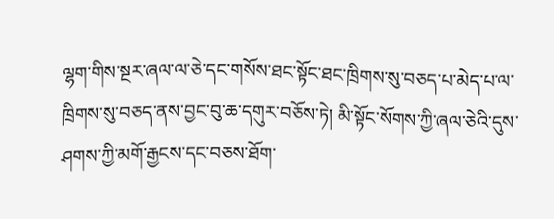ལྷག་གིས་སྔར་ཞལ་ལ་ཅེ་དང་གསོས་ཐང་སྟོང་ཐང་ཁྲིགས་སུ་བཅད་པ་མེད་པ་ལ་ཁྲིགས་སུ་བཅད་ནས་བྱང་བུ་ཆ་དགུར་བཅོས་ཏེ། མི་སྟོང་སོགས་ཀྱི་ཞལ་ཅེའི་དུས་ཤགས་ཀྱི་མགོ་རྒྱངས་དང་བཅས་ཐོག་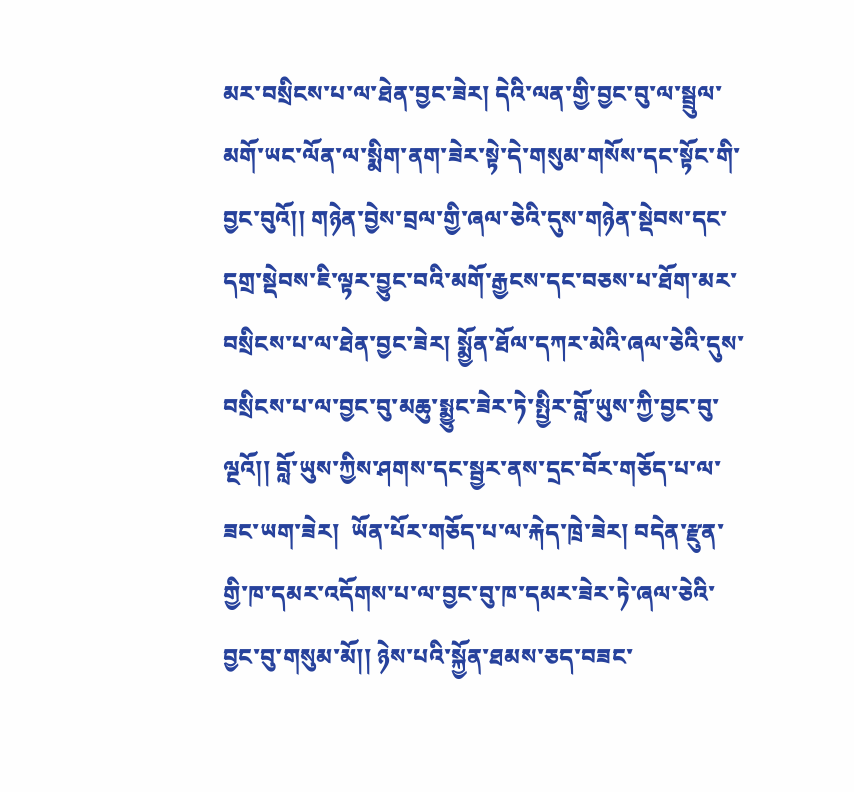མར་བསྲིངས་པ་ལ་ཐེན་བྱང་ཟེར། དེའི་ལན་གྱི་བྱང་བུ་ལ་སྦྲུལ་མགོ་ཡང་ལོན་ལ་སྨིག་ནག་ཟེར་སྟེ་དེ་གསུམ་གསོས་དང་སྟོང་གི་བྱང་བུའོ།། གཉེན་བྱེས་བྲལ་གྱི་ཞལ་ཅེའི་དུས་གཉེན་སྡེབས་དང་དགྲ་སྡེབས་ཇི་ལྟར་བྱུང་བའི་མགོ་རྒྱངས་དང་བཅས་པ་ཐོག་མར་བསྲིངས་པ་ལ་ཐེན་བྱང་ཟེར། སྨྱོན་ཐོལ་དཀར་མེའི་ཞལ་ཅེའི་དུས་བསྲིངས་པ་ལ་བྱང་བུ་མཆུ་སྨྱུང་ཟེར་ཏེ་སྤྱིར་བློ་ཡུས་ཀྱི་བྱང་བུ་ལྔའོ།། བློ་ཡུས་ཀྱིས་ཤགས་དང་སྦྱར་ནས་དྲང་བོར་གཅོད་པ་ལ་ཟང་ཡག་ཟེར།  ཡོན་པོར་གཅོད་པ་ལ་རྐེད་ཁྲེ་ཟེར། བདེན་རྫུན་གྱི་ཁ་དམར་འདོགས་པ་ལ་བྱང་བུ་ཁ་དམར་ཟེར་ཏེ་ཞལ་ཅེའི་བྱང་བུ་གསུམ་མོ།། ཉེས་པའི་སྐྱོན་ཐམས་ཅད་བཟང་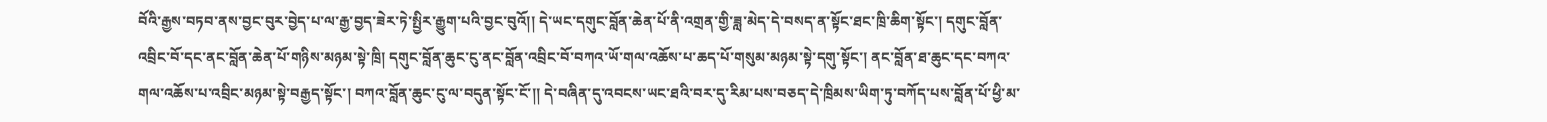བོའི་རྒྱས་བཏབ་ནས་བྱང་བུར་བྱེད་པ་ལ་རྒྱ་བྱད་ཟེར་ཏེ་སྤྱིར་རྒྱུག་པའི་བྱང་བུའོ།། དེ་ཡང་དགུང་བློན་ཆེན་པོ་ནི་འགྲན་གྱི་ཟླ་མེད་དེ་བསད་ན་སྟོང་ཐང་ཁྲི་ཆིག་སྟོང་། དགུང་བློན་འབྲིང་བོ་དང་ནང་བློན་ཆེན་པོ་གཉིས་མཉམ་སྟེ་ཁྲི། དགུང་བློན་ཆུང་ངུ་ནང་བློན་འབྲིང་བོ་བཀའ་ཡོ་གལ་འཆོས་པ་ཆད་པོ་གསུམ་མཉམ་སྟེ་དགུ་སྟོང་། ནང་བློན་ཐ་ཆུང་དང་བཀའ་གལ་འཆོས་པ་འབྲིང་མཉམ་སྟེ་བརྒྱད་སྟོང་། བཀའ་བློན་ཆུང་ངུ་ལ་བདུན་སྟོང་ངོ་།། དེ་བཞིན་དུ་འབངས་ཡང་ཐའི་བར་དུ་རིམ་པས་བཅད་དེ་ཁྲིམས་ཡིག་ཏུ་བཀོད་པས་བློན་པོ་ཕྱི་མ་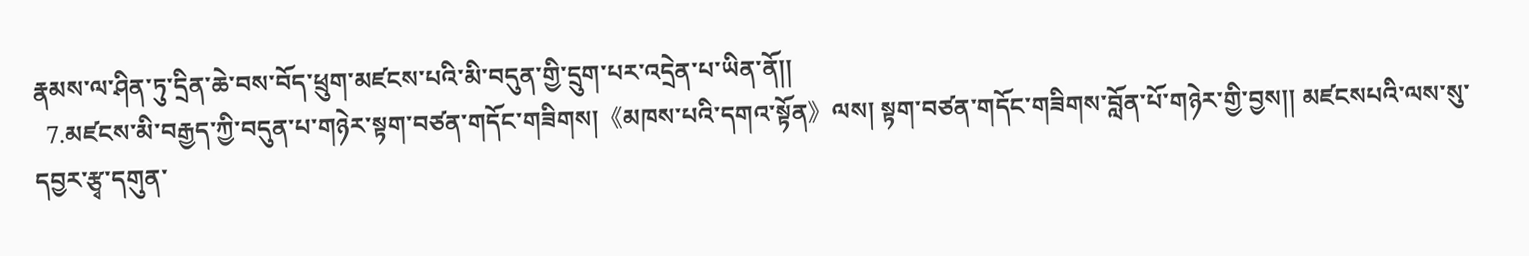རྣམས་ལ་ཤིན་ཏུ་དྲིན་ཆེ་བས་བོད་ཕྲུག་མཛངས་པའི་མི་བདུན་གྱི་དྲུག་པར་འདྲེན་པ་ཡིན་ནོ།།
  7.མཛངས་མི་བརྒྱད་ཀྱི་བདུན་པ་གཉེར་སྟག་བཙན་གདོང་གཟིགས།《མཁས་པའི་དགའ་སྟོན》ལས། སྟག་བཙན་གདོང་གཟིགས་བློན་པོ་གཉེར་གྱི་བྱས།། མཛངསཔའི་ལས་སུ་དབྱར་རྩྭ་དགུན་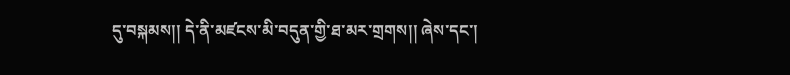དུ་བསྐམས།། དེ་ནི་མཛངས་མི་བདུན་གྱི་ཐ་མར་གྲགས།། ཞེས་དང་།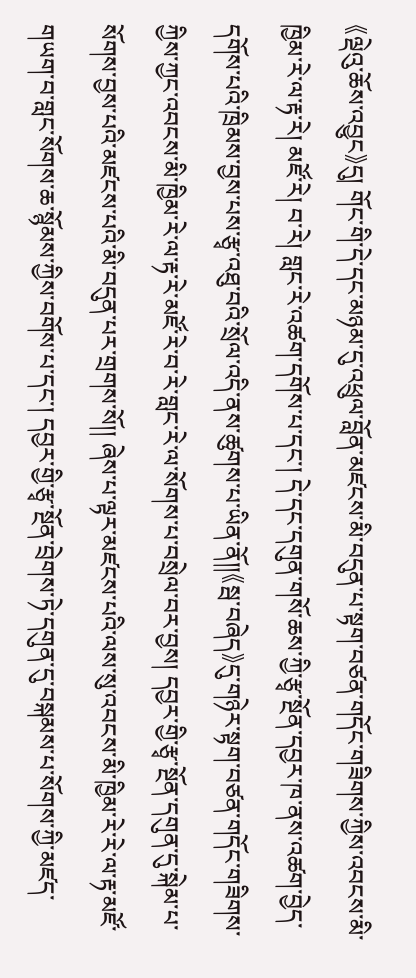《ལྡེའུ་ཆོས་འབྱུང》དུ། གོང་གི་དེ་དང་མཉམ་དུ་འཕྲུལ་བློན་མཛངས་མི་བདུན་པ་སྟག་བཙན་གདོང་གཟིགས་ཀྱིས་འབངས་མི་ཁྱིམ་རེ་ལ་རྟ་རེ། མཛོ་རེ། བ་རེ། གླང་རེ་འཚག་དགོས་པ་དང་། དེ་དང་དགུན་གསོ་ཆས་ཀྱི་རྩྭ་སྔོན་དབྱར་ཁ་ནས་འཚག་བྱེད་དགོས་པའི་ཁྲིམས་བྱས་པས་རྩྭ་འཐུ་བའི་སྲོལ་འདི་ནས་ཚུགས་པ་ཡིན་ནོ།།《སྦ་བཞེད》དུ་གཉེར་སྟག་བཙན་གདོང་གཟིགས་ཀྱིས་ཀྱང་འབངས་མི་ཁྱིམ་རེ་ལ་རྟ་རེ་མཛོ་རེ་བ་རེ་གླང་རེ་ལ་སོགས་པ་བསྲེལ་བར་བྱས། དབྱར་གྱི་རྩྭ་སྔོན་དགུན་དུ་སྐེམ་པ་སོགས་བྱས་པའི་མཛངས་པའི་མི་བདུན་པར་གྲགས་སོ།། ཞེས་པ་ལྟར་མཛངས་པའི་ལས་སུ་འབངས་མི་ཁྱིམ་རེ་རེ་ལ་རྟ་མཛོ་གཡག་བ་གླང་སོགས་ཆ་སྙོམས་ཀྱིས་བགོས་པ་དང་། དབྱར་གྱི་རྩྭ་སྔོན་བྲེགས་ཏེ་དགུན་དུ་བསྐམས་པ་སོགས་ཀྱི་མཛད་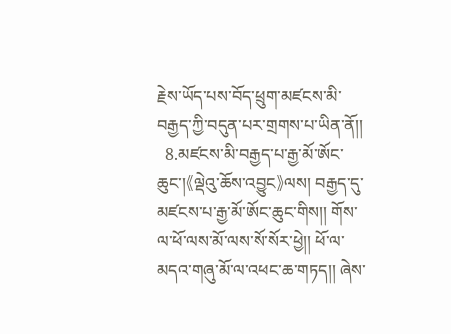རྗེས་ཡོད་པས་བོད་ཕྲུག་མཛངས་མི་བརྒྱད་ཀྱི་བདུན་པར་གྲགས་པ་ཡིན་ནོ།།
  8.མཛངས་མི་བརྒྱད་པ་རྒྱ་མོ་ཨོང་ཆུང་།《ལྡེའུ་ཆོས་འབྱུང》ལས། བརྒྱད་དུ་མཛངས་པ་རྒྱ་མོ་ཨོང་ཆུང་གིས།། གོས་ལ་ཕོ་ལས་མོ་ལས་སོ་སོར་ཕྱེ།། ཕོ་ལ་མདའ་གཞུ་མོ་ལ་འཕང་ཆ་གཏད།། ཞེས་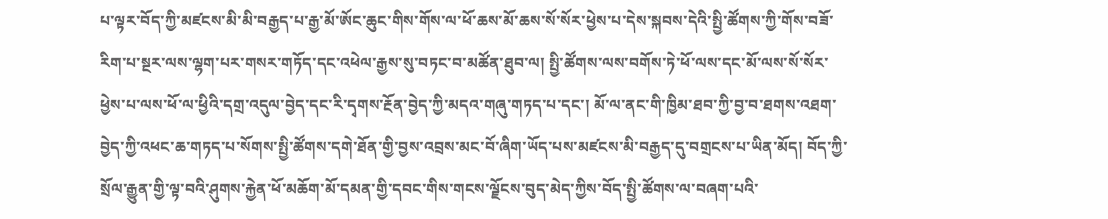པ་ལྟར་བོད་ཀྱི་མཛངས་མི་མི་བརྒྱད་པ་རྒྱ་མོ་ཨོང་ཆུང་གིས་གོས་ལ་ཕོ་ཆས་མོ་ཆས་སོ་སོར་ཕྱེས་པ་དེས་སྐབས་དེའི་སྤྱི་ཚོགས་ཀྱི་གོས་བཟོ་རིག་པ་སྔར་ལས་ལྷག་པར་གསར་གཏོད་དང་འཕེལ་རྒྱས་སུ་བཏང་བ་མཚོན་ཐུབ་ལ། སྤྱི་ཚོགས་ལས་བགོས་ཏེ་ཕོ་ལས་དང་མོ་ལས་སོ་སོར་ཕྱེས་པ་ལས་ཕོ་ལ་ཕྱིའི་དགྲ་འདུལ་བྱེད་དང་རི་དྭགས་རྔོན་བྱེད་ཀྱི་མདའ་གཞུ་གཏད་པ་དང་། མོ་ལ་ནང་གི་ཁྱིམ་ཐབ་ཀྱི་བྱ་བ་ཐགས་འཐག་བྱེད་ཀྱི་འཕང་ཆ་གཏད་པ་སོགས་སྤྱི་ཚོགས་དགེ་ཐོན་གྱི་བྱས་འབྲས་མང་བོ་ཞིག་ཡོད་པས་མཛངས་མི་བརྒྱད་དུ་བགྲངས་པ་ཡིན་མོད། བོད་ཀྱི་སྲོལ་རྒྱུན་གྱི་ལྟ་བའི་ཤུགས་རྐྱེན་ཕོ་མཆོག་མོ་དམན་གྱི་དབང་གིས་གངས་ལྗོངས་བུད་མེད་ཀྱིས་བོད་སྤྱི་ཚོགས་ལ་བཞག་པའི་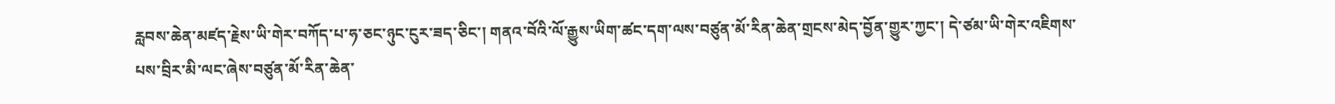རླབས་ཆེན་མཛད་རྗེས་ཡི་གེར་བཀོད་པ་ཧ་ཅང་ཉུང་ངུར་ཟད་ཅིང་། གནའ་བོའི་ལོ་རྒྱུས་ཡིག་ཚང་དག་ལས་བཙུན་མོ་རིན་ཆེན་གྲངས་མེད་བྱོན་གྱུར་ཀྱང་། དེ་ཙམ་ཡི་གེར་འཇིགས་པས་བྲིར་མི་ལང་ཞེས་བཙུན་མོ་རིན་ཆེན་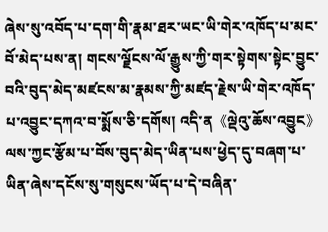ཞེས་སུ་འབོད་པ་དག་གི་རྣམ་ཐར་ཡང་ཡི་གེར་འཁོད་པ་མང་བོ་མེད་པས་ན། གངས་ལྗོངས་ལོ་རྒྱུས་ཀྱི་གར་སྟེགས་སྟེང་བྱུང་བའི་བུད་མེད་མཛངས་མ་རྣམས་ཀྱི་མཛད་རྗེས་ཡི་གེར་འཁོད་པ་འབྱུང་དཀའ་བ་སྨོས་ཅི་དགོས། འདི་ན《ལྡེའུ་ཆོས་འབྱུང》ལས་ཀྱང་རྩོམ་པ་བོས་བུད་མེད་ཡིན་པས་ཕྱེད་དུ་བཞག་པ་ཡིན་ཞེས་དངོས་སུ་གསུངས་ཡོད་པ་དེ་བཞིན་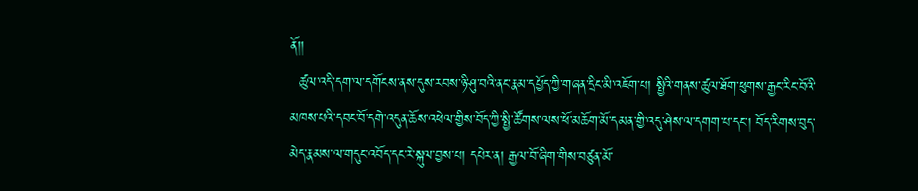ནོ།།
  ཚུལ་འདི་དག་ལ་དགོངས་ནས་དུས་རབས་ཉི་ཤུ་བའི་ནང་རྣམ་དཔྱོད་ཀྱི་གཞན་དྲིང་མི་འཇོག་པ། སྤྱིའི་གནས་ཚུལ་ཐོག་ཕུགས་རྒྱང་རིང་བོའི་མཁས་པའི་དབང་བོ་དགེ་འདུན་ཆོས་འཕེལ་གྱིས་བོད་ཀྱི་སྤྱི་ཚོགས་ལས་ཕོ་མཆོག་མོ་དམན་གྱི་འདུ་ཤེས་ལ་དགག་པ་དང་། བོད་རིགས་བུད་མེད་རྣམས་ལ་གདུང་འབོད་དང་རེ་སྐུལ་བྱས་པ། དཔེར་ན། རྒྱལ་བོ་ཞིག་གིས་བཙུན་མོ་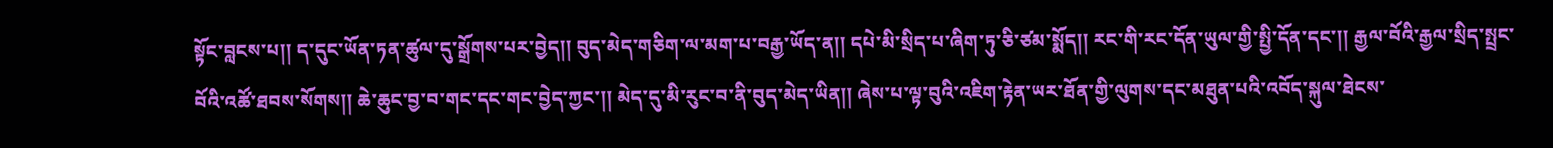སྟོང་བླངས་པ།། ད་དུང་ཡོན་ཏན་ཚུལ་དུ་སྒྲོགས་པར་བྱེད།། བུད་མེད་གཅིག་ལ་མག་པ་བརྒྱ་ཡོད་ན།། དཔེ་མི་སྲིད་པ་ཞིག་ཏུ་ཅི་ཙམ་སྨོད།། རང་གི་རང་དོན་ཡུལ་གྱི་སྤྱི་དོན་དང་།། རྒྱལ་བོའི་རྒྱལ་སྲིད་སྤྲང་བོའི་འཚོ་ཐབས་སོགས།། ཆེ་ཆུང་བྱ་བ་གང་དང་གང་བྱེད་ཀྱང་།། མེད་དུ་མི་རུང་བ་ནི་བུད་མེད་ཡིན།། ཞེས་པ་ལྟ་བུའི་འཇིག་རྟེན་ཡར་ཐོན་གྱི་ལུགས་དང་མཐུན་པའི་འབོད་སྐུལ་ཐེངས་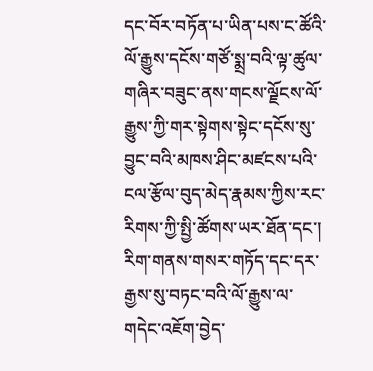དང་བོར་བཏོན་པ་ཡིན་པས་ང་ཚོའི་ལོ་རྒྱུས་དངོས་གཙོ་སྨྲ་བའི་ལྟ་ཚུལ་གཞིར་བཟུང་ནས་གངས་ལྗོངས་ལོ་རྒྱུས་ཀྱི་གར་སྟེགས་སྟེང་དངོས་སུ་བྱུང་བའི་མཁས་ཤིང་མཛངས་པའི་ངལ་རྩོལ་བུད་མེད་རྣམས་ཀྱིས་རང་རིགས་ཀྱི་སྤྱི་ཚོགས་ཡར་ཐོན་དང་། རིག་གནས་གསར་གཏོད་དང་དར་རྒྱས་སུ་བཏང་བའི་ལོ་རྒྱུས་ལ་གདེང་འཇོག་བྱེད་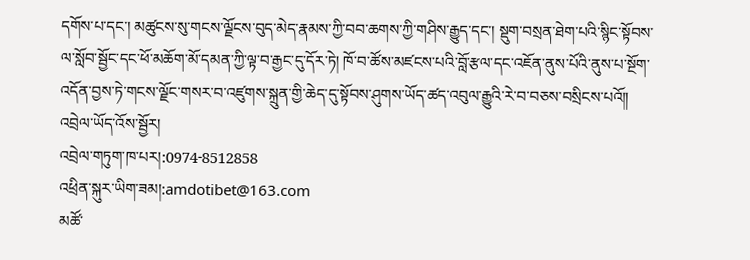དགོས་པ་དང་། མཚུངས་སུ་གངས་ལྗོངས་བུད་མེད་རྣམས་ཀྱི་བབ་ཆགས་ཀྱི་གཤིས་རྒྱུད་དང་། སྡུག་བསྲན་ཐེག་པའི་སྙིང་སྟོབས་ལ་སློབ་སྦྱོང་དང་ཕོ་མཆོག་མོ་དམན་ཀྱི་ལྟ་བ་རྒྱང་དུ་དོར་ཏེ། ཁོ་བ་ཚོས་མཛངས་པའི་བློ་རྩལ་དང་འཇོན་ནུས་པོའི་ནུས་པ་སྔོག་འདོན་བྱས་ཏེ་གངས་ལྗོང་གསར་བ་འཛུགས་སྐྲུན་གྱི་ཆེད་དུ་སྟོབས་ཤུགས་ཡོད་ཚད་འབུལ་རྒྱུའི་རེ་བ་བཅས་བསྲིངས་པའོ༎
འབྲེལ་ཡོད་འོས་སྦྱོར།
འབྲེལ་གཏུག་ཁ་པར།:0974-8512858
འཕྲིན་སྐུར་ཡིག་ཟམ།:amdotibet@163.com
མཚོ་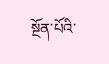སྔོན་པོའི་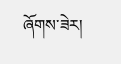ཞོགས་ཟེར།